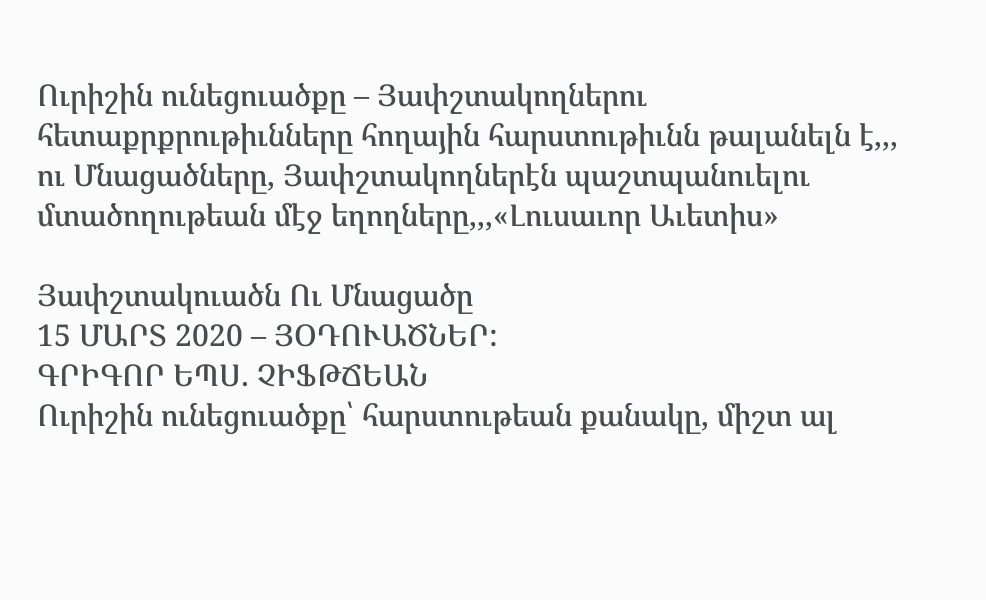Ուրիշին ունեցուածքը – Յափշտակողներու հետաքրքրութիւնները հողային հարստութիւնն թալանելն է,,, ու Մնացածները, Յափշտակողներէն պաշտպանուելու մտածողութեան մէջ եղողները,,,«Լուսաւոր Աւետիս»

Յափշտակուածն Ու Մնացածը
15 ՄԱՐՏ 2020 – ՅՕԴՈՒԱԾՆԵՐ:
ԳՐԻԳՈՐ ԵՊՍ. ՉԻՖԹՃԵԱՆ
Ուրիշին ունեցուածքը՝ հարստութեան քանակը, միշտ ալ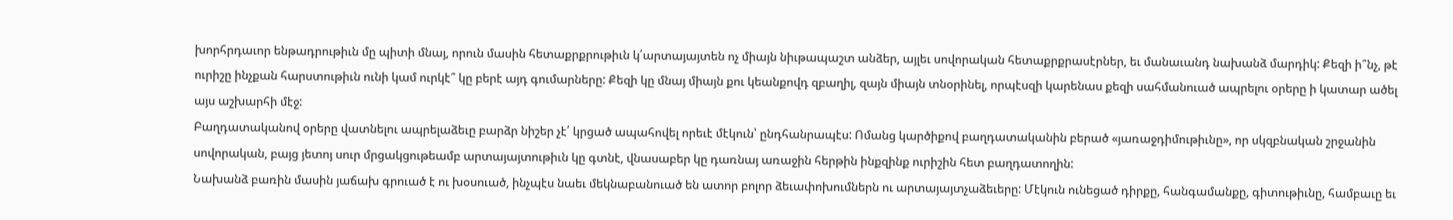խորհրդաւոր ենթադրութիւն մը պիտի մնայ, որուն մասին հետաքրքրութիւն կ՛արտայայտեն ոչ միայն նիւթապաշտ անձեր, այլեւ սովորական հետաքրքրասէրներ, եւ մանաւանդ նախանձ մարդիկ: Քեզի ի՞նչ, թէ ուրիշը ինչքան հարստութիւն ունի կամ ուրկէ՞ կը բերէ այդ գումարները: Քեզի կը մնայ միայն քու կեանքովդ զբաղիլ, զայն միայն տնօրինել, որպէսզի կարենաս քեզի սահմանուած ապրելու օրերը ի կատար ածել այս աշխարհի մէջ:
Բաղդատականով օրերը վատնելու ապրելաձեւը բարձր նիշեր չէ՛ կրցած ապահովել որեւէ մէկուն՝ ընդհանրապէս: Ոմանց կարծիքով բաղդատականին բերած «յառաջդիմութիւնը», որ սկզբնական շրջանին սովորական, բայց յետոյ սուր մրցակցութեամբ արտայայտութիւն կը գտնէ, վնասաբեր կը դառնայ առաջին հերթին ինքզինք ուրիշին հետ բաղդատողին:
Նախանձ բառին մասին յաճախ գրուած է ու խօսուած, ինչպէս նաեւ մեկնաբանուած են ատոր բոլոր ձեւափոխումներն ու արտայայտչաձեւերը: Մէկուն ունեցած դիրքը, հանգամանքը, գիտութիւնը, համբաւը եւ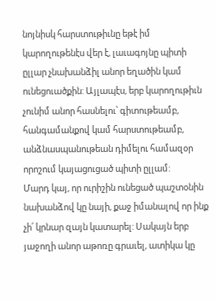նոյնիսկ հարստութիւնը եթէ իմ կարողութենէս վեր է, լաւագոյնը պիտի ըլլար չնախանձիլ անոր եղածին կամ ունեցուածքին: Այլապէս, երբ կարողութիւն չունիմ անոր հասնելու՝ գիտութեամբ, հանգամանքով կամ հարստութեամբ, անձնասպանութեան դիմելու համազօր որոշում կայացուցած պիտի ըլլամ:
Մարդ կայ, որ ուրիշին ունեցած պաշտօնին նախանձով կը նայի, քաջ իմանալով որ ինք չի՛ կրնար զայն կատարել: Սակայն երբ յաջողի անոր աթոռը գրաւել, ատիկա կը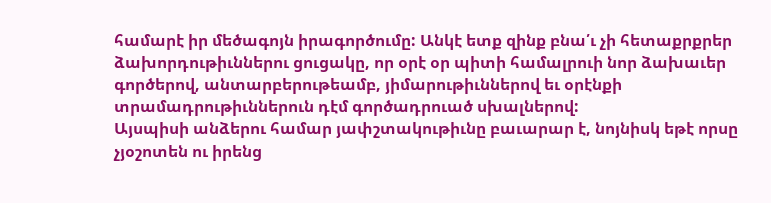համարէ իր մեծագոյն իրագործումը: Անկէ ետք զինք բնա՛ւ չի հետաքրքրեր ձախորդութիւններու ցուցակը, որ օրէ օր պիտի համալրուի նոր ձախաւեր գործերով, անտարբերութեամբ, յիմարութիւններով եւ օրէնքի տրամադրութիւններուն դէմ գործադրուած սխալներով:
Այսպիսի անձերու համար յափշտակութիւնը բաւարար է, նոյնիսկ եթէ որսը չյօշոտեն ու իրենց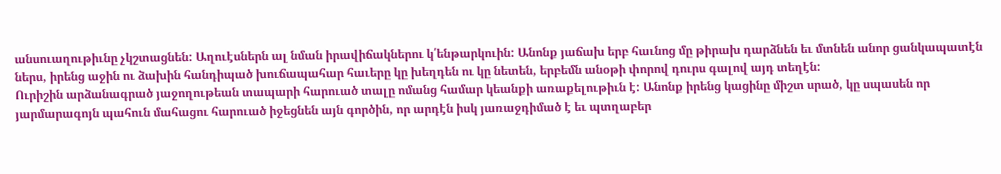անսուաղութիւնը չկշտացնեն: Աղուէսներն ալ նման իրավիճակներու կ՛ենթարկուին: Անոնք յաճախ երբ հաւնոց մը թիրախ դարձնեն եւ մտնեն անոր ցանկապատէն ներս, իրենց աջին ու ձախին հանդիպած խուճապահար հաւերը կը խեղդեն ու կը նետեն, երբեմն անօթի փորով դուրս գալով այդ տեղէն:
Ուրիշին արձանագրած յաջողութեան տապարի հարուած տալը ոմանց համար կեանքի առաքելութիւն է: Անոնք իրենց կացինը միշտ սրած, կը սպասեն որ յարմարագոյն պահուն մահացու հարուած իջեցնեն այն գործին, որ արդէն իսկ յառաջդիմած է եւ պտղաբեր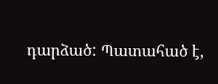դարձած: Պատահած է,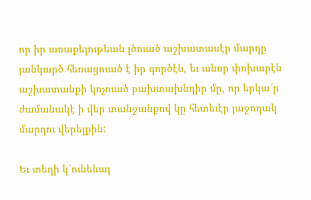որ իր առաքելութեան լծուած աշխատասէր մարդը յանկարծ հեռացուած է իր գործէն, եւ անոր փոխարէն աշխատանքի կոչուած բախտախնդիր մը, որ երկա՜ր ժամանակէ ի վեր տանջանքով կը հետեւէր յաջողակ մարդու վերելքին:

Եւ տեղի կ՛ունենայ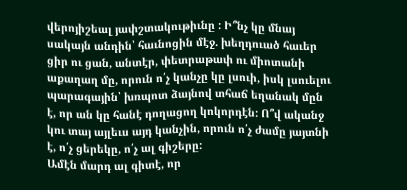վերոյիշեալ յափշտակութիւնը : Ի՞նչ կը մնայ սակայն անդին՝ հաւնոցին մէջ. խեղդուած հաւեր ցիր ու ցան, անտէր, փետրաթափ ու միոտանի աքաղաղ մը, որուն ո՛չ կանչը կը լսուի, իսկ լսուելու պարագային՝ խռպոտ ձայնով տհաճ եղանակ մըն է, որ ան կը հանէ դողացող կոկորդէն: Ո՞վ ականջ կու տայ այլեւս այդ կանչին, որուն ո՛չ ժամը յայտնի է, ո՛չ ցերեկը, ո՛չ ալ գիշերը:
Ամէն մարդ ալ գիտէ, որ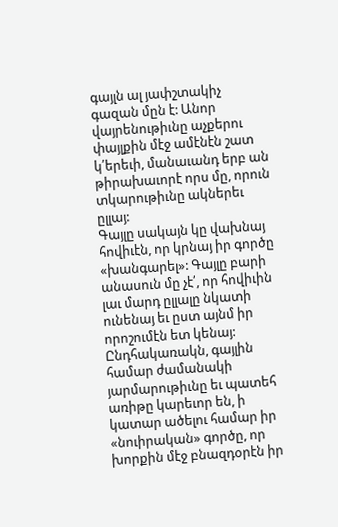գայլն ալ յափշտակիչ գազան մըն է: Անոր վայրենութիւնը աչքերու փայլքին մէջ ամէնէն շատ կ՛երեւի, մանաւանդ երբ ան թիրախաւորէ որս մը, որուն տկարութիւնը ակներեւ ըլլայ:
Գայլը սակայն կը վախնայ հովիւէն, որ կրնայ իր գործը «խանգարել»: Գայլը բարի անասուն մը չէ՛, որ հովիւին լաւ մարդ ըլլալը նկատի ունենայ եւ ըստ այնմ իր որոշումէն ետ կենայ: Ընդհակառակն, գայլին համար ժամանակի յարմարութիւնը եւ պատեհ առիթը կարեւոր են, ի կատար ածելու համար իր «նուիրական» գործը, որ խորքին մէջ բնազդօրէն իր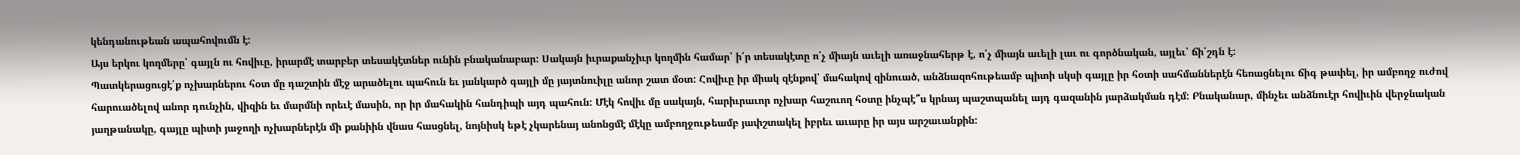կենդանութեան ապահովումն է:
Այս երկու կողմերը՝ գայլն ու հովիւը, իրարմէ տարբեր տեսակէտներ ունին բնականաբար: Սակայն իւրաքանչիւր կողմին համար՝ ի՛ր տեսակէտը ո՛չ միայն աւելի առաջնահերթ է, ո՛չ միայն աւելի լաւ ու գործնական, այլեւ՝ ճի՛շդն է:
Պատկերացուցէ՛ք ոչխարներու հօտ մը դաշտին մէջ արածելու պահուն եւ յանկարծ գայլի մը յայտնուիլը անոր շատ մօտ: Հովիւը իր միակ զէնքով՝ մահակով զինուած, անձնազոհութեամբ պիտի սկսի գայլը իր հօտի սահմաններէն հեռացնելու ճիգ թափել, իր ամբողջ ուժով հարուածելով անոր դունչին, վիզին եւ մարմնի որեւէ մասին, որ իր մահակին հանդիպի այդ պահուն: Մէկ հովիւ մը սակայն, հարիւրաւոր ոչխար հաշուող հօտը ինչպէ՞ս կրնայ պաշտպանել այդ գազանին յարձակման դէմ: Բնականար, մինչեւ անձնուէր հովիւին վերջնական յաղթանակը, գայլը պիտի յաջողի ոչխարներէն մի քանիին վնաս հասցնել, նոյնիսկ եթէ չկարենայ անոնցմէ մէկը ամբողջութեամբ յափշտակել իբրեւ աւարը իր այս արշաւանքին: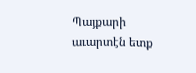Պայքարի աւարտէն ետք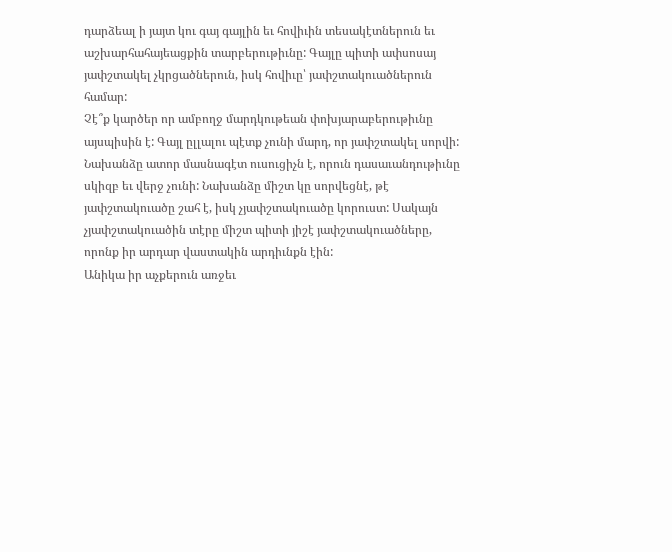դարձեալ ի յայտ կու գայ գայլին եւ հովիւին տեսակէտներուն եւ աշխարհահայեացքին տարբերութիւնը: Գայլը պիտի ափսոսայ յափշտակել չկրցածներուն, իսկ հովիւը՝ յափշտակուածներուն համար:
Չէ՞ք կարծեր որ ամբողջ մարդկութեան փոխյարաբերութիւնը այսպիսին է: Գայլ ըլլալու պէտք չունի մարդ, որ յափշտակել սորվի: Նախանձը ատոր մասնագէտ ուսուցիչն է, որուն դասաւանդութիւնը սկիզբ եւ վերջ չունի: Նախանձը միշտ կը սորվեցնէ, թէ յափշտակուածը շահ է, իսկ չյափշտակուածը կորուստ: Սակայն չյափշտակուածին տէրը միշտ պիտի յիշէ յափշտակուածները, որոնք իր արդար վաստակին արդիւնքն էին:
Անիկա իր աչքերուն առջեւ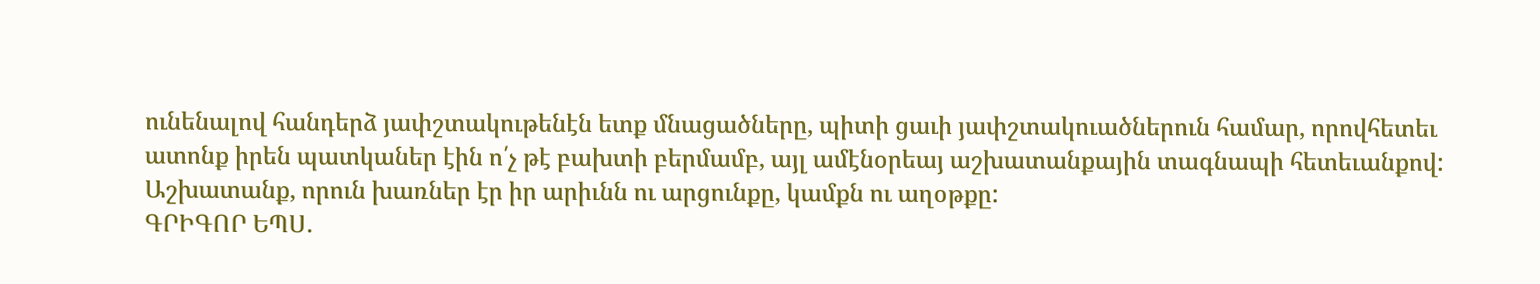ունենալով հանդերձ յափշտակութենէն ետք մնացածները, պիտի ցաւի յափշտակուածներուն համար, որովհետեւ ատոնք իրեն պատկաներ էին ո՛չ թէ բախտի բերմամբ, այլ ամէնօրեայ աշխատանքային տագնապի հետեւանքով: Աշխատանք, որուն խառներ էր իր արիւնն ու արցունքը, կամքն ու աղօթքը:
ԳՐԻԳՈՐ ԵՊՍ.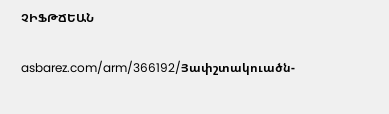ՉԻՖԹՃԵԱՆ

asbarez.com/arm/366192/Յափշտակուածն-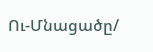Ու-Մնացածը/